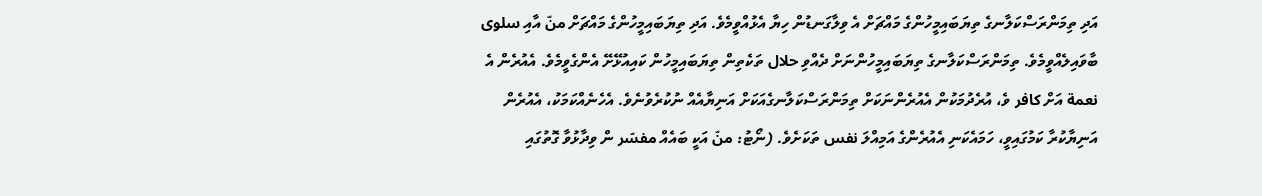އަދި ތިމަންރަސްކަލާނގެ ތިޔަބައިމީހުންގެ މައްޗަށް އެ ވިލާގަނޑުން ހިޔާ އެޅުއްވީމެވެ. އަދި ތިޔަބައިމީހުންގެ މައްޗަށް منّ އާއި سلوى ބާވައިލެއްވީމެވެ. ތިމަންރަސްކަލާނގެ ތިޔަބައިމީހުންނަށް ދެއްވި حلال ތަކެތިން ތިޔަބައިމީހުން ކައިއުޅޭށޭ އެންގެވީމެވެ. އެއުރެން އެ نعمة އަށް كافر ވެ، އުރެދުމަކުން އެއުރެންނަކަށް ތިމަންރަސްކަލާނގެއަކަށް އަނިޔާއެއް ނުކުރެވުނެވެ. އެހެނެއްކަމަކު، އެއުރެން އަނިޔާކުރާ ކަމުގައިވީ، ހަމައެކަނި އެއުރެންގެ އަމިއްލަ نفس ތަކަށެވެ. (ނޯޓު: منّ އަކީ ބައެއް مفسّر ން ވިދާޅުވާ ގޮތުގައި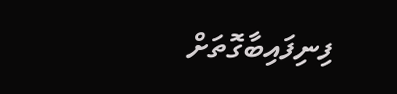ފިނިފައިބާގޮތަށް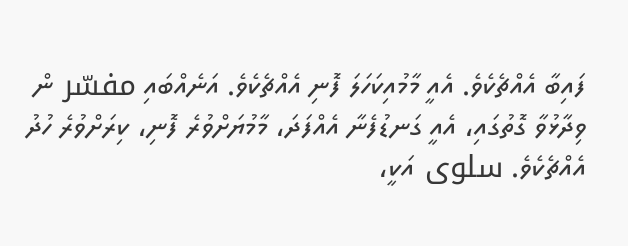ފައިބާ އެއްޗެކެވެ. އެއީ މާމުއިކަހަލަ ފޮނި އެއްޗެކެވެ. އަނެއްބައި مفسّر ން ވިދާޅުވާ ގޮތުގައި، އެއީ ގަނޑުފެނާ އެއްފަދަ، މާމުޔަށްވުރެ ފޮނި، ކިރަށްވުރެ ހުދު އެއްޗެކެވެ. سلوى އަކީ،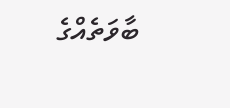ބާވަތެއްގެ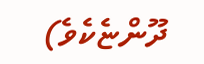ދޫންޏެކެވެ)